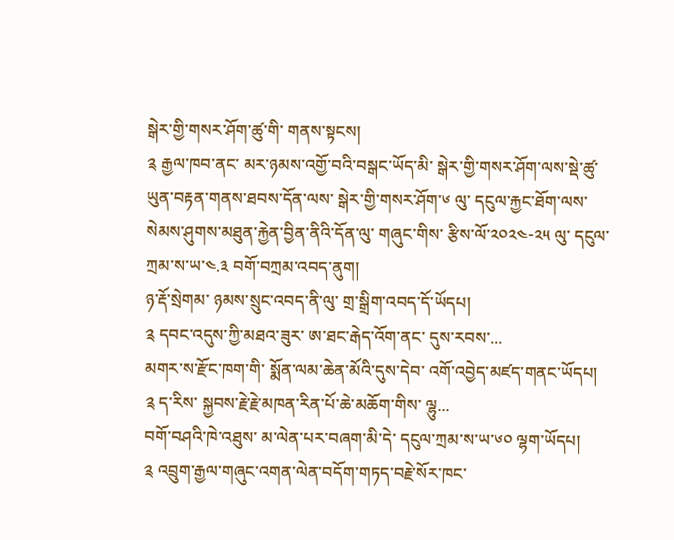སྒེར་གྱི་གསར་ཤོག་ཚུ་གི་ གནས་སྟངས།
༉ རྒྱལ་ཁབ་ནང་ མར་ཉམས་འགྱོ་བའི་བསྒང་ཡོད་མི་ སྒེར་གྱི་གསར་ཤོག་ལས་སྡེ་ཚུ་ ཡུན་བརྟན་གནས་ཐབས་དོན་ལས་ སྒེར་གྱི་གསར་ཤོག་༦ ལུ་ དངུལ་རྐྱང་ཐོག་ལས་ སེམས་ཤུགས་མཐུན་རྐྱེན་བྱིན་ནིའི་དོན་ལུ་ གཞུང་གིས་ རྩིས་ལོ་༢༠༢༤-༢༥ ལུ་ དངུལ་ཀྲམ་ས་ཡ་༤.༣ བགོ་བཀྲམ་འབད་ནུག།
ཉ་རྡོ་སྲེགམ་ ཉམས་སྲུང་འབད་ནི་ལུ་ གྲ་སྒྲིག་འབད་དོ་ཡོདཔ།
༉ དབང་འདུས་ཀྱི་མཐའ་ཟུར་ ཨ་ཐང་རྒེད་འོག་ནང་ དུས་རབས་...
མགར་ས་རྫོང་ཁག་གི་ སྨོན་ལམ་ཆེན་མོའི་དུས་དེབ་ འགོ་འབྱེད་མཛད་གནང་ཡོདཔ།
༉ ད་རིས་ སྐྱབས་རྗེ་རྗེ་མཁན་རིན་པོ་ཆེ་མཆོག་གིས་ ལྷུ...
བགོ་བཤའི་ཁེ་འཐུས་ མ་ལེན་པར་བཞག་མི་དེ་ དངུལ་ཀྲམ་ས་ཡ་༦༠ ལྷག་ཡོདཔ།
༉ འབྲུག་རྒྱལ་གཞུང་འགན་ལེན་བདོག་གཏད་བརྗེ་སོར་ཁང་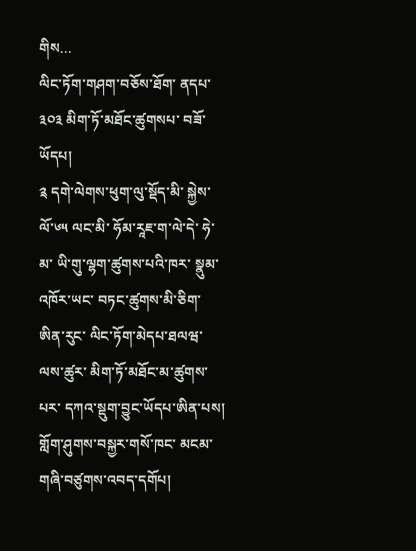གིས...
ལིང་ཏོག་གཤག་བཅོས་ཐོག་ ནདཔ་༣༠༣ མིག་ཏོ་མཐོང་ཚུགསཔ་ བཟོ་ཡོདཔ།
༉ དགེ་ལེགས་ཕུག་ལུ་སྡོད་མི་ སྐྱེས་ལོ་༦༥ ལང་མི་ ཧོམ་རཱཇ་ག་ལེ་དེ་ ཧེ་མ་ ཡི་གུ་ལྷག་ཚུགས་པའི་ཁར་ སྣུམ་འཁོར་ཡང་ བཏང་ཚུགས་མི་ཅིག་ཨིན་རུང་ ལིང་ཏོག་མེདཔ་ཐལཝ་ལས་ཚུར་ མིག་ཏོ་མཐོང་མ་ཚུགས་པར་ དཀའ་སྡུག་བྱུང་ཡོདཔ་ཨིན་པས།
གློག་ཤུགས་བསྐྱར་གསོ་ཁང་ མངམ་གཞི་བཙུགས་འབད་དགོཔ།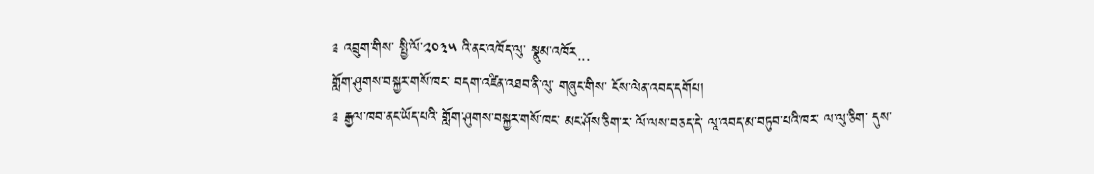༉ འབྲུག་གིས་ སྤྱི་ལོ་༢༠༣༥ འི་ནང་འཁོད་ལུ་ སྣུམ་འཁོར...
གློག་ཤུགས་བསྐྱར་གསོ་ཁང་ བདག་འཛིན་འཐབ་ནི་ལུ་ གཞུང་གིས་ ངོས་ལེན་འབད་དགོཔ།
༉ རྒྱལ་ཁབ་ནང་ཡོད་པའི་ གློག་ཤུགས་བསྐྱར་གསོ་ཁང་ མང་ཤོས་ཅིག་ར་ ལོ་ལས་བཅད་དེ་ ལཱ་འབད་མ་བཏུབ་པའི་ཁར་ ལ་ལུ་ཅིག་ དུས་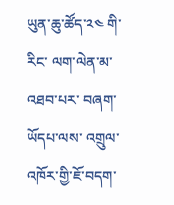ཡུན་ཆུ་ཚོད་༢༤ གི་རིང་ ལག་ལེན་མ་འཐབ་པར་ བཞག་ཡོདཔ་ལས་ འགྲུལ་འཁོར་གྱི་ཇོ་བདག་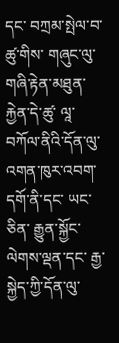དང་ བཀྲམ་སྤེལ་བ་ཚུ་གིས་ གཞུང་ལུ་གཞི་རྟེན་མཐུན་རྐྱེན་དེ་ཚུ་ ལཱ་བཀོལ་ནིའི་དོན་ལུ་ འགན་ཁུར་འབག་དགོ་ནི་དང་ ཡང་ཅིན་ རྒྱུན་སྐྱོང་ལེགས་ལྡན་དང་ རྒྱ་སྐྱེད་ཀྱི་དོན་ལུ་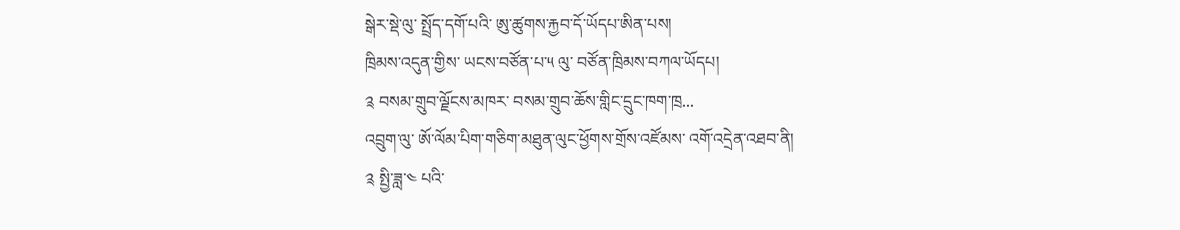སྒེར་སྡེ་ལུ་ སྤྲོད་དགོ་པའི་ ཨུ་ཚུགས་རྐྱབ་དོ་ཡོདཔ་ཨིན་པས།
ཁྲིམས་འདུན་གྱིས་ ཡངས་བཙོན་པ་༥ ལུ་ བཙོན་ཁྲིམས་བཀལ་ཡོདཔ།
༉ བསམ་གྲུབ་ལྗོངས་མཁར་ བསམ་གྲུབ་ཆོས་གླིང་དྲུང་ཁག་ཁྲ...
འབྲུག་ལུ་ ཨོ་ལོམ་པིག་གཅིག་མཐུན་ལུང་ཕྱོགས་གྲོས་འཛོམས་ འགོ་འདྲེན་འཐབ་ནི།
༉ སྤྱི་ཟླ་༤ པའི་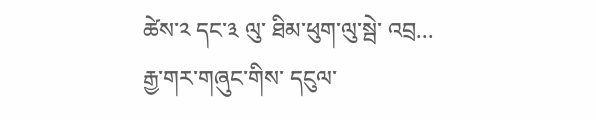ཚེས་༢ དང་༣ ལུ་ ཐིམ་ཕུག་ལུ་སྦེ་ འབྲ...
རྒྱ་གར་གཞུང་གིས་ དངུལ་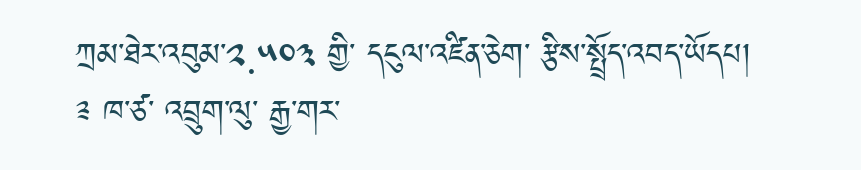ཀྲམ་ཐེར་འབུམ་༢.༥༠༣ གྱི་ དངུལ་འཛིན་ཅེག་ རྩིས་སྤྲོད་འབད་ཡོདཔ།
༉ ཁ་ཙ་ འབྲུག་ལུ་ རྒྱ་གར་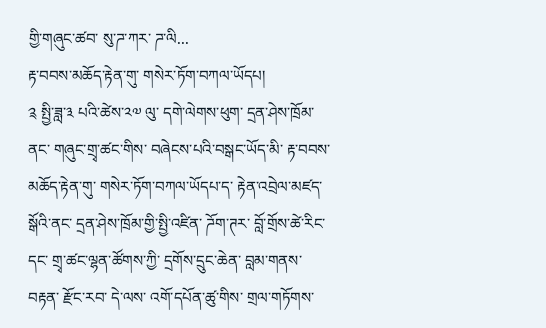གྱི་གཞུང་ཚབ་ སུ་ཌ་ཀར་ ཌ་ལི...
རྟ་བབས་མཆོད་རྟེན་གུ་ གསེར་ཏོག་བཀལ་ཡོདཔ།
༉ སྤྱི་ཟླ་༣ པའི་ཚེས་༢༧ ལུ་ དགེ་ལེགས་ཕུག་ དྲན་ཤེས་ཁྲོམ་ནང་ གཞུང་གྲྭ་ཚང་གིས་ བཞེངས་པའི་བསྒང་ཡོད་མི་ རྟ་བབས་མཆོད་རྟེན་གུ་ གསེར་ཏོག་བཀལ་ཡོདཔ་ད་ རྟེན་འབྲེལ་མཛད་སྒོའི་ནང་ དྲན་ཤེས་ཁྲོམ་གྱི་སྤྱི་འཛིན་ ཌོག་ཊར་ བློ་གྲོས་ཚེ་རིང་དང་ གྲྭ་ཚང་ལྷན་ཚོགས་ཀྱི་ དྲགོས་དྲུང་ཆེན་ བླམ་གནས་བརྟན་ རྫོང་རབ་ དེ་ལས་ འགོ་དཔོན་ཚུ་གིས་ གྲལ་གཏོགས་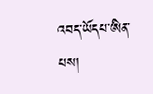འབད་ཡོདཔ་ཨིན་པས།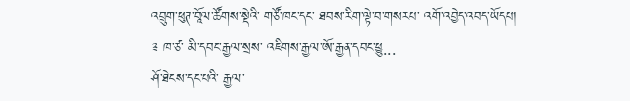འབྲུག་ཕུཊ་བཱོལ་ཚོགས་སྡེའི་ གཙོ་ཁང་དང་ ཐབས་རིག་ལྟེ་བ་གསརཔ་ འགོ་འབྱེད་འབད་ཡོདཔ།
༉ ཁ་ཙ་ མི་དབང་རྒྱལ་སྲས་ འཇིགས་རྒྱལ་ཨོ་རྒྱན་དབང་ཕྱུ...
ཤོ་ཐེངས་དང་པའི་ རྒྱལ་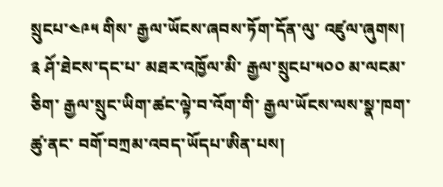སྲུངཔ་༤༩༥ གིས་ རྒྱལ་ཡོངས་ཞབས་ཏོག་དོན་ལུ་ འཛུལ་ཞུགས།
༉ ཤོ་ཐེངས་དང་པ་ མཐར་འཁྱོལ་མི་ རྒྱལ་སྲུངཔ་༥༠༠ མ་ལངམ་ཅིག་ རྒྱལ་སྲུང་ཡིག་ཚང་ལྟེ་བ་འོག་གི་ རྒྱལ་ཡོངས་ལས་སྣ་ཁག་ཚུ་ནང་ བགོ་བཀྲམ་འབད་ཡོདཔ་ཨིན་པས།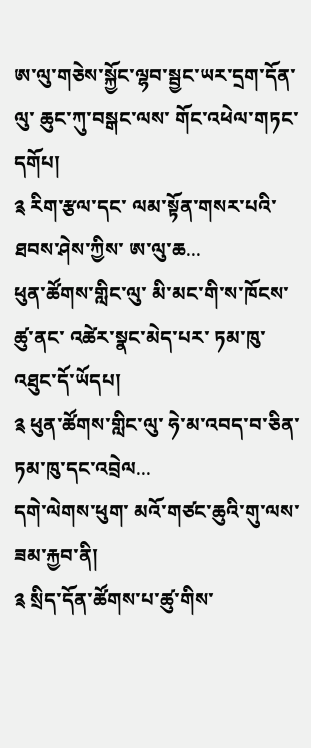ཨ་ལུ་གཅེས་སྐྱོང་ལྷབ་སྦྱང་ཡར་དྲག་དོན་ལུ་ ཆུང་ཀུ་བསྒང་ལས་ གོང་འཕེལ་གཏང་དགོཔ།
༉ རིག་རྩལ་དང་ ལམ་སྟོན་གསར་པའི་ཐབས་ཤེས་ཀྱིས་ ཨ་ལུ་ཆ...
ཕུན་ཚོགས་གླིང་ལུ་ མི་མང་གི་ས་ཁོངས་ཚུ་ནང་ འཚེར་སྣང་མེད་པར་ ཏམ་ཁུ་འཐུང་དོ་ཡོདཔ།
༉ ཕུན་ཚོགས་གླིང་ལུ་ ཧེ་མ་འབད་བ་ཅིན་ ཏམ་ཁུ་དང་འབྲེལ...
དགེ་ལེགས་ཕུག་ མའོ་གཙང་ཆུའི་གུ་ལས་ ཟམ་རྐྱབ་ནི།
༉ སྲིད་དོན་ཚོགས་པ་ཚུ་གིས་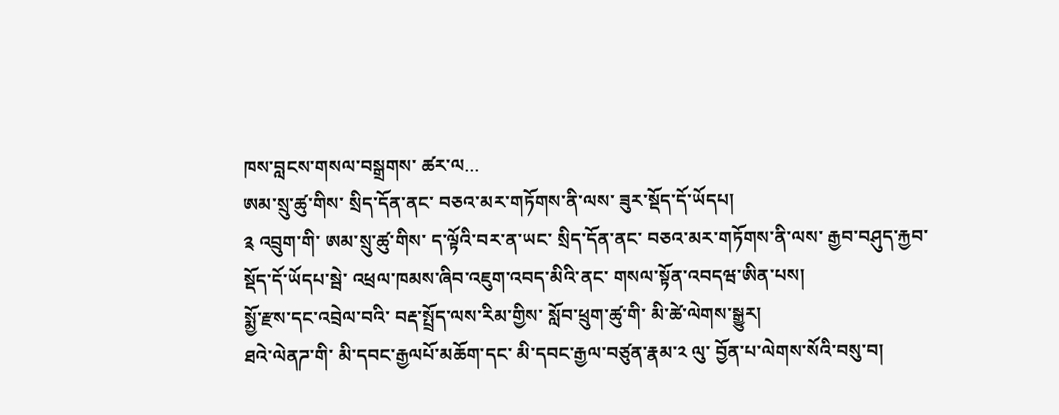ཁས་བླངས་གསལ་བསྒྲགས་ ཚར་ལ...
ཨམ་སྲུ་ཚུ་གིས་ སྲིད་དོན་ནང་ བཅའ་མར་གཏོགས་ནི་ལས་ ཟུར་སྡོད་དོ་ཡོདཔ།
༉ འབྲུག་གི་ ཨམ་སྲུ་ཚུ་གིས་ ད་ལྟོའི་བར་ན་ཡང་ སྲིད་དོན་ནང་ བཅའ་མར་གཏོགས་ནི་ལས་ རྒྱབ་བཤུད་རྐྱབ་སྡོད་དོ་ཡོདཔ་སྦེ་ འཕྲལ་ཁམས་ཞིབ་འཇུག་འབད་མིའི་ནང་ གསལ་སྟོན་འབདཝ་ཨིན་པས།
སྨྱོ་རྫས་དང་འབྲེལ་བའི་ བརྡ་སྤྲོད་ལས་རིམ་གྱིས་ སློབ་ཕྲུག་ཚུ་གི་ མི་ཚེ་ལེགས་སྒྱུར།
ཐའེ་ལེནཌ་གི་ མི་དབང་རྒྱལཔོ་མཆོག་དང་ མི་དབང་རྒྱལ་བཙུན་རྣམ་༢ ལུ་ བྱོན་པ་ལེགས་སོའི་བསུ་བ།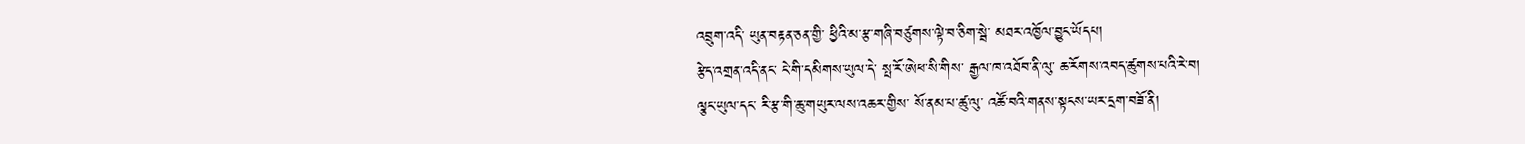འབྲུག་འདི་ ཡུན་བརྟན་ཅན་གྱི་ ཕྱིའི་མ་རྩ་གཞི་བཙུགས་ལྟེ་བ་ཅིག་སྦེ་ མཐར་འཁྱོལ་བྱུང་ཡོདཔ།
རྩེད་འགྲན་འདི་ནང་ ངེ་གི་དམིགས་ཡུལ་དེ་ སྤ་རོ་ཨེཕ་སི་གིས་ རྒྱལ་ཁ་འཐོབ་ནི་ལུ་ ཆ་རོགས་འབད་ཚུགས་པའི་རེ་བ།
ལྕང་ཡུལ་དང་ རི་རྩ་གི་ཆུ་གཡུར་ལས་འཆར་གྱིས་ སོ་ནམ་པ་ཚུ་ལུ་ འཚོ་བའི་གནས་སྟངས་ཡར་དྲག་བཟོ་ནི།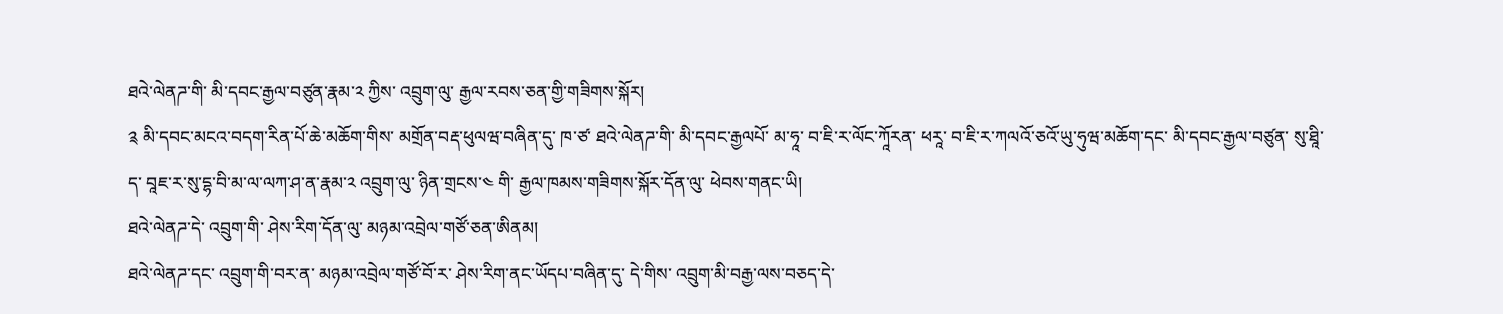ཐའེ་ལེནཌ་གི་ མི་དབང་རྒྱལ་བཙུན་རྣམ་༢ ཀྱིས་ འབྲུག་ལུ་ རྒྱལ་རབས་ཅན་གྱི་གཟིགས་སྐོར།
༉ མི་དབང་མངའ་བདག་རིན་པོ་ཆེ་མཆོག་གིས་ མགྲོན་བརྡ་ཕུལཝ་བཞིན་དུ་ ཁ་ཙ་ ཐའེ་ལེནཌ་གི་ མི་དབང་རྒྱལཔོ་ མ་ཧཱ་ བ་ཇི་ར་ལོང་ཀཱོརན་ ཕརཱ་ བ་ཇི་ར་ཀལའོ་ཅའོ་ཡུ་ཧུཝ་མཆོག་དང་ མི་དབང་རྒྱལ་བཙུན་ སུ་ཐཱི་ད་ བཱཇ་ར་སུ་དྷ་བི་མ་ལ་ལཀ་ཤ་ན་རྣམ་༢ འབྲུག་ལུ་ ཉིན་གྲངས་༤ གི་ རྒྱལ་ཁམས་གཟིགས་སྐོར་དོན་ལུ་ ཕེབས་གནང་ཡི།
ཐའེ་ལེནཌ་དེ་ འབྲུག་གི་ ཤེས་རིག་དོན་ལུ་ མཉམ་འབྲེལ་གཙོ་ཅན་ཨིནམ།
ཐའེ་ལེནཌ་དང་ འབྲུག་གི་བར་ན་ མཉམ་འབྲེལ་གཙོ་བོ་ར་ ཤེས་རིག་ནང་ཡོདཔ་བཞིན་དུ་ དེ་གིས་ འབྲུག་མི་བརྒྱ་ལས་བཅད་དེ་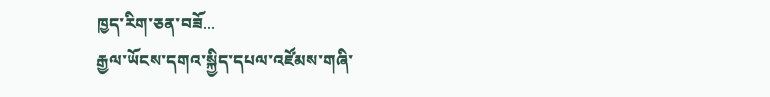ཁྱད་རིག་ཅན་བཟོ...
རྒྱལ་ཡོངས་དགའ་སྐྱིད་དཔལ་འཛོམས་གཞི་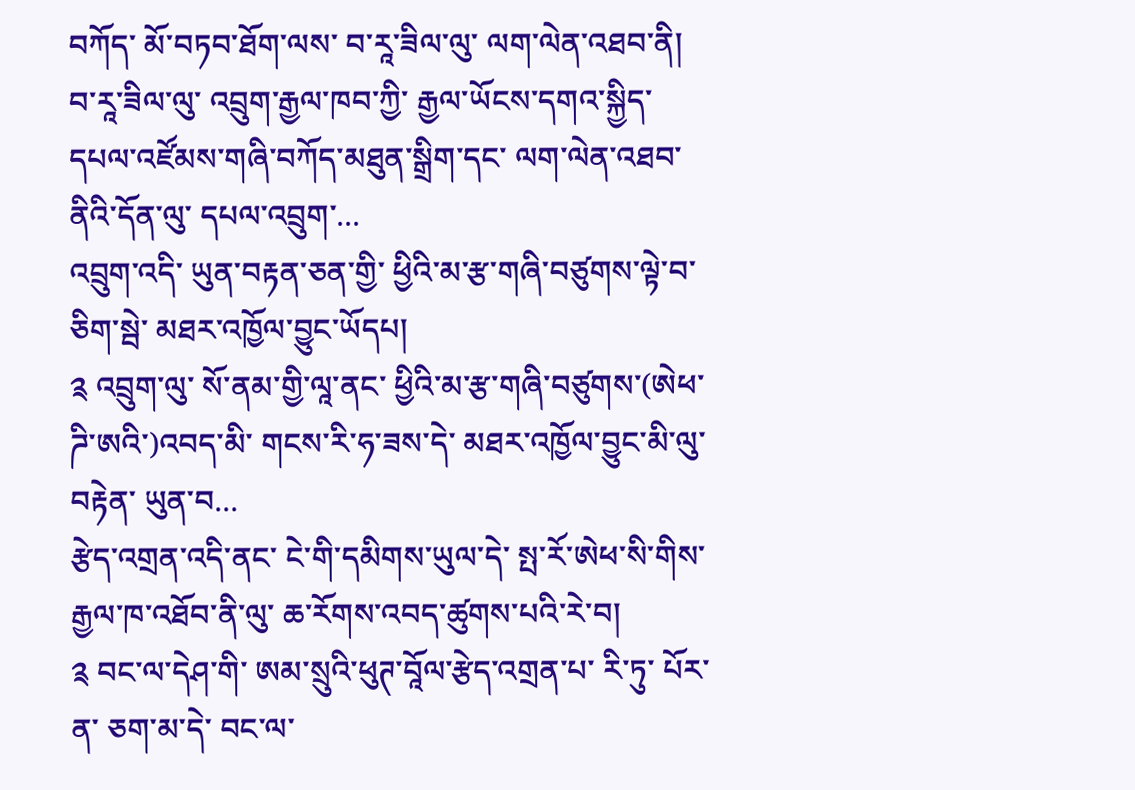བཀོད་ མོ་བཏབ་ཐོག་ལས་ བ་རཱ་ཟིལ་ལུ་ ལག་ལེན་འཐབ་ནི།
བ་རཱ་ཟིལ་ལུ་ འབྲུག་རྒྱལ་ཁབ་ཀྱི་ རྒྱལ་ཡོངས་དགའ་སྐྱིད་དཔལ་འཛོམས་གཞི་བཀོད་མཐུན་སྒྲིག་དང་ ལག་ལེན་འཐབ་ནིའི་དོན་ལུ་ དཔལ་འབྲུག་...
འབྲུག་འདི་ ཡུན་བརྟན་ཅན་གྱི་ ཕྱིའི་མ་རྩ་གཞི་བཙུགས་ལྟེ་བ་ཅིག་སྦེ་ མཐར་འཁྱོལ་བྱུང་ཡོདཔ།
༉ འབྲུག་ལུ་ སོ་ནམ་གྱི་ལཱ་ནང་ ཕྱིའི་མ་རྩ་གཞི་བཙུགས་(ཨེཕ་ཌི་ཨའི་)འབད་མི་ གངས་རི་ཧ་ཟས་དེ་ མཐར་འཁྱོལ་བྱུང་མི་ལུ་བརྟེན་ ཡུན་བ...
རྩེད་འགྲན་འདི་ནང་ ངེ་གི་དམིགས་ཡུལ་དེ་ སྤ་རོ་ཨེཕ་སི་གིས་ རྒྱལ་ཁ་འཐོབ་ནི་ལུ་ ཆ་རོགས་འབད་ཚུགས་པའི་རེ་བ།
༉ བང་ལ་དེཤ་གི་ ཨམ་སྲུའི་ཕུཊ་བཱོལ་རྩེད་འགྲན་པ་ རི་ཏུ་ པོར་ན་ ཅག་མ་དེ་ བང་ལ་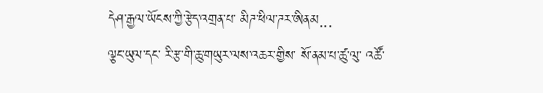དེཤ་རྒྱལ་ཡོངས་ཀྱི་རྩེད་འགྲན་པ་ མིཌ་ཕིལ་ཌར་ཨིནམ...
ལྕང་ཡུལ་དང་ རི་རྩ་གི་ཆུ་གཡུར་ལས་འཆར་གྱིས་ སོ་ནམ་པ་ཚུ་ལུ་ འཚོ་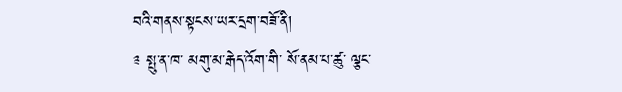བའི་གནས་སྟངས་ཡར་དྲག་བཟོ་ནི།
༉ སྤུ་ན་ཁ་ མགུ་མ་རྒེད་འོག་གི་ སོ་ནམ་པ་ཚུ་ ལྕང་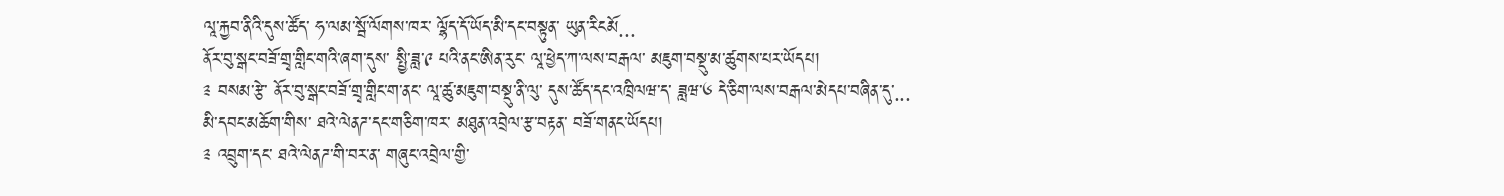ལཱ་རྐྱབ་ནིའི་དུས་ཚོད་ ཧ་ལམ་སྦོ་ལོགས་ཁར་ ལྷོད་དོ་ཡོད་མི་དང་བསྟུན་ ཡུན་རིངམོ...
ནོར་བུ་སྒང་བཟོ་གྲྭ་གླིང་གའི་ཞག་དུས་ སྤྱི་ཟླ་༩ པའི་ནང་ཨིན་རུང་ ལཱ་ཕྱེད་ཀ་ལས་བརྒལ་ མཇུག་བསྡུ་མ་ཚུགས་པར་ཡོདཔ།
༉ བསམ་རྩེ་ ནོར་བུ་སྒང་བཟོ་གྲྭ་གླིང་ག་ནང་ ལཱ་ཚུ་མཇུག་བསྡུ་ནི་ལུ་ དུས་ཚོད་དང་འཁྲིལཝ་ད་ ཟླཝ་༦ དེ་ཅིག་ལས་བརྒལ་མེདཔ་བཞིན་དུ་...
མི་དབང་མཆོག་གིས་ ཐའེ་ལེནཌ་དང་གཅིག་ཁར་ མཐུན་འབྲེལ་རྩ་བརྟན་ བཟོ་གནང་ཡོདཔ།
༉ འབྲུག་དང་ ཐའེ་ལེནཌ་གི་བར་ན་ གཞུང་འབྲེལ་གྱི་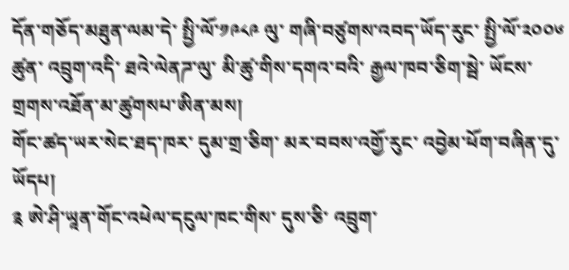དོན་གཅོད་མཐུན་ལམ་དེ་ སྤྱི་ལོ་༡༩༨༩ ལུ་ གཞི་བཙུགས་འབད་ཡོད་རུང་ སྤྱི་ལོ་༢༠༠༦ ཚུན་ འབྲུག་འདི་ ཐའེ་ལེནཌ་ལུ་ མི་ཚུ་གིས་དགའ་བའི་ རྒྱལ་ཁབ་ཅིག་སྦེ་ ཡོངས་གྲགས་འཐོན་མ་ཚུགསཔ་ཨིན་མས།
གོང་ཚད་ཡར་སེང་ཐད་ཁར་ དུམ་གྲ་ཅིག་ མར་བབས་འགྱོ་རུང་ འབྱེམ་ཕོག་བཞིན་དུ་ཡོདཔ།
༉ ཨེ་ཤི་ཡཱན་གོང་འཕེལ་དངུལ་ཁང་གིས་ དུས་ཅི་ འབྲུག་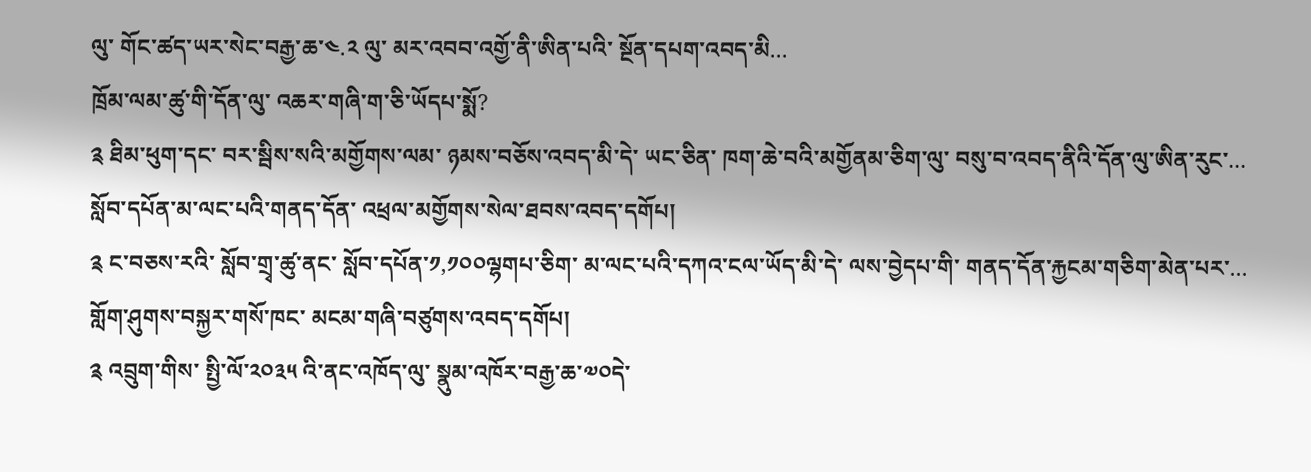ལུ་ གོང་ཚད་ཡར་སེང་བརྒྱ་ཆ་༤.༢ ལུ་ མར་འབབ་འགྱོ་ནི་ཨིན་པའི་ སྔོན་དཔག་འབད་མི...
ཁྲོམ་ལམ་ཚུ་གི་དོན་ལུ་ འཆར་གཞི་ག་ཅི་ཡོདཔ་སྨོ?
༉ ཐིམ་ཕུག་དང་ བར་སྦིས་སའི་མགྱོགས་ལམ་ ཉམས་བཅོས་འབད་མི་དེ་ ཡང་ཅིན་ ཁག་ཆེ་བའི་མགྱོནམ་ཅིག་ལུ་ བསུ་བ་འབད་ནིའི་དོན་ལུ་ཨིན་རུང་...
སློབ་དཔོན་མ་ལང་པའི་གནད་དོན་ འཕྲལ་མགྱོགས་སེལ་ཐབས་འབད་དགོཔ།
༉ ང་བཅས་རའི་ སློབ་གྲྭ་ཚུ་ནང་ སློབ་དཔོན་༡,༡༠༠ལྷགཔ་ཅིག་ མ་ལང་པའི་དཀའ་ངལ་ཡོད་མི་དེ་ ལས་བྱེདཔ་གི་ གནད་དོན་རྐྱངམ་གཅིག་མེན་པར་...
གློག་ཤུགས་བསྐྱར་གསོ་ཁང་ མངམ་གཞི་བཙུགས་འབད་དགོཔ།
༉ འབྲུག་གིས་ སྤྱི་ལོ་༢༠༣༥ འི་ནང་འཁོད་ལུ་ སྣུམ་འཁོར་བརྒྱ་ཆ་༧༠དེ་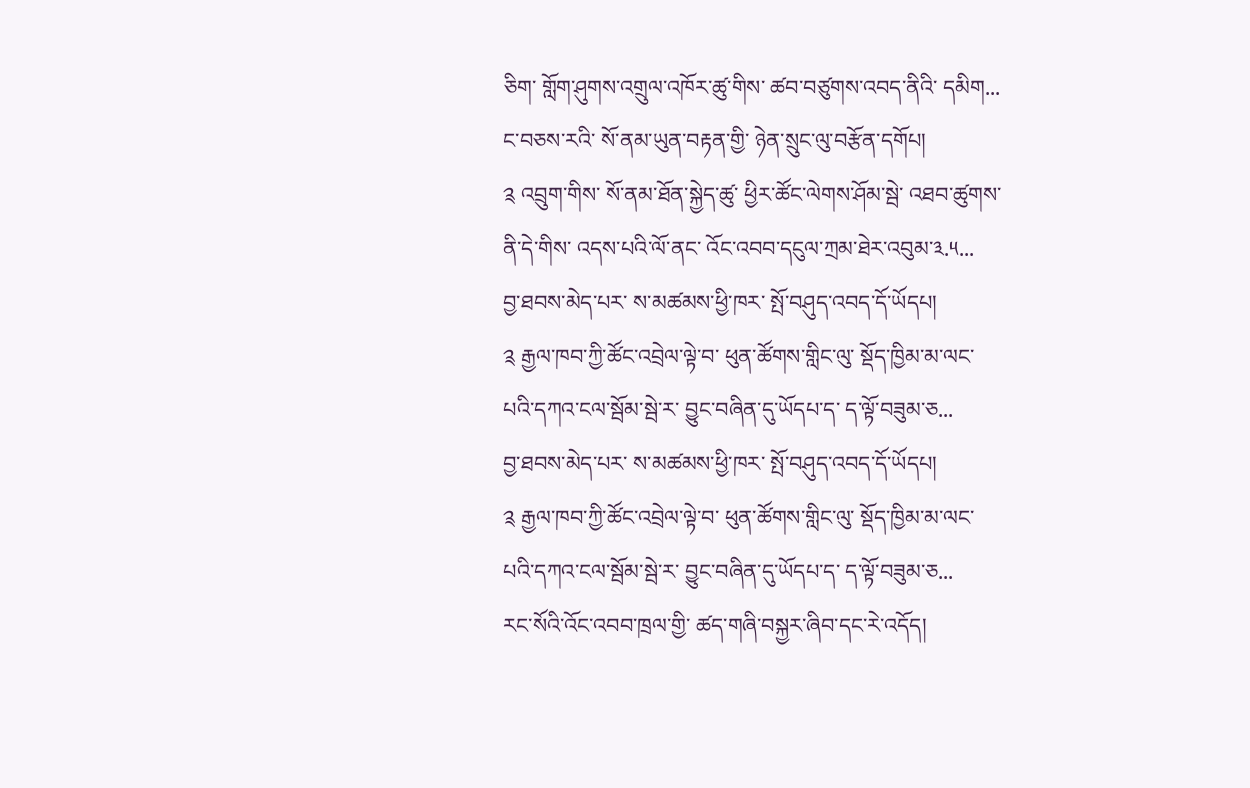ཅིག་ གློག་ཤུགས་འགྲུལ་འཁོར་ཚུ་གིས་ ཚབ་བཙུགས་འབད་ནིའི་ དམིག...
ང་བཅས་རའི་ སོ་ནམ་ཡུན་བརྟན་གྱི་ ཉེན་སྲུང་ལུ་བརྩོན་དགོཔ།
༉ འབྲུག་གིས་ སོ་ནམ་ཐོན་སྐྱེད་ཚུ་ ཕྱིར་ཚོང་ལེགས་ཤོམ་སྦེ་ འཐབ་ཚུགས་ནི་དེ་གིས་ འདས་པའི་ལོ་ནང་ འོང་འབབ་དངུལ་ཀྲམ་ཐེར་འབུམ་༣.༥...
བྱ་ཐབས་མེད་པར་ ས་མཚམས་ཕྱི་ཁར་ སྤོ་བཤུད་འབད་དོ་ཡོདཔ།
༉ རྒྱལ་ཁབ་ཀྱི་ཚོང་འབྲེལ་ལྟེ་བ་ ཕུན་ཚོགས་གླིང་ལུ་ སྡོད་ཁྱིམ་མ་ལང་པའི་དཀའ་ངལ་སྦོམ་སྦེ་ར་ བྱུང་བཞིན་དུ་ཡོདཔ་ད་ ད་ལྟོ་བཟུམ་ཅ...
བྱ་ཐབས་མེད་པར་ ས་མཚམས་ཕྱི་ཁར་ སྤོ་བཤུད་འབད་དོ་ཡོདཔ།
༉ རྒྱལ་ཁབ་ཀྱི་ཚོང་འབྲེལ་ལྟེ་བ་ ཕུན་ཚོགས་གླིང་ལུ་ སྡོད་ཁྱིམ་མ་ལང་པའི་དཀའ་ངལ་སྦོམ་སྦེ་ར་ བྱུང་བཞིན་དུ་ཡོདཔ་ད་ ད་ལྟོ་བཟུམ་ཅ...
རང་སོའི་འོང་འབབ་ཁྲལ་གྱི་ ཚད་གཞི་བསྐྱར་ཞིབ་དང་རེ་འདོད།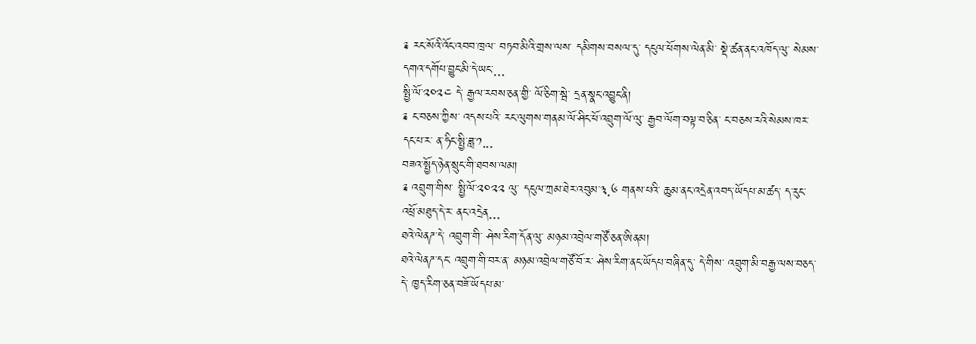༉ རང་སོའི་འོང་འབབ་ཁྲལ་ བཏབ་མིའི་གྲས་ལས་ དམིགས་བསལ་དུ་ དངུལ་ཕོགས་ལེན་མི་ སྡེ་ཚན་ནང་འཁོད་ལུ་ སེམས་དགའ་དགོཔ་བྱུང་མི་དེ་ཡང་...
སྤྱི་ལོ་༢༠༢༤ དེ་ རྒྱལ་རབས་ཅན་གྱི་ ལོ་ཅིག་སྦེ་ དྲན་སྣང་འབྱུང་ནི།
༉ ང་བཅས་ཀྱིས་ འདས་པའི་ རང་ལུགས་གནམ་ལོ་ཤིང་ཕོ་འབྲུག་ལོ་ལུ་ རྒྱབ་ལོག་བལྟ་བ་ཅིན་ ང་བཅས་རའི་སེམས་ཁར་ དང་པ་ར་ ན་ཧིང་སྤྱི་ཟླ་༡...
བཟའ་སྤྱོད་ཉེན་སྲུང་གི་ཐབས་ལམ།
༉ འབྲུག་གིས་ སྤྱི་ལོ་༢༠༢༢ ལུ་ དངུལ་ཀྲམ་ཐེར་འབུམ་༣.༦ གནས་པའི་ ཆུམ་ནང་འདྲེན་འབད་ཡོདཔ་མ་ཚད་ ད་རུང་ འཕྲོ་མཐུད་དེ་ར་ ནང་འདྲེན...
ཐའེ་ལེནཌ་དེ་ འབྲུག་གི་ ཤེས་རིག་དོན་ལུ་ མཉམ་འབྲེལ་གཙོ་ཅན་ཨིནམ།
ཐའེ་ལེནཌ་དང་ འབྲུག་གི་བར་ན་ མཉམ་འབྲེལ་གཙོ་བོ་ར་ ཤེས་རིག་ནང་ཡོདཔ་བཞིན་དུ་ དེ་གིས་ འབྲུག་མི་བརྒྱ་ལས་བཅད་དེ་ ཁྱད་རིག་ཅན་བཟོ་ཡོདཔ་མ་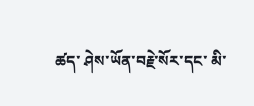ཚད་ ཤེས་ཡོན་བརྗེ་སོར་དང་ མི་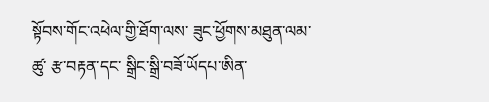སྟོབས་གོང་འཕེལ་གྱི་ཐོག་ལས་ ཟུང་ཕྱོགས་མཐུན་ལམ་ཚུ་ རྩ་བརྟན་དང་ སྒྲིང་སྒྲི་བཟོ་ཡོདཔ་ཨིན་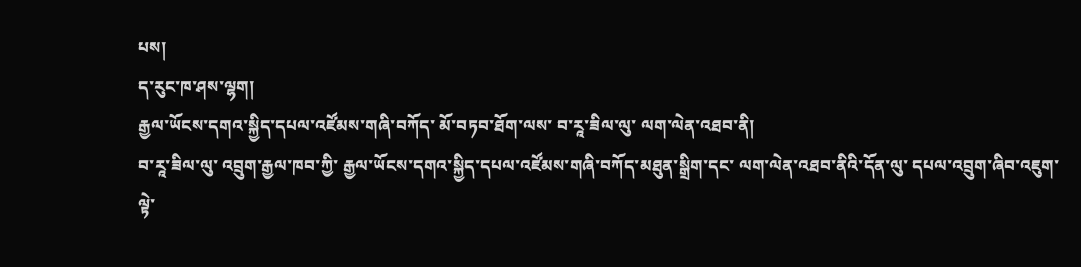པས།
ད་རུང་ཁ་ཤས་ལྷག།
རྒྱལ་ཡོངས་དགའ་སྐྱིད་དཔལ་འཛོམས་གཞི་བཀོད་ མོ་བཏབ་ཐོག་ལས་ བ་རཱ་ཟིལ་ལུ་ ལག་ལེན་འཐབ་ནི།
བ་རཱ་ཟིལ་ལུ་ འབྲུག་རྒྱལ་ཁབ་ཀྱི་ རྒྱལ་ཡོངས་དགའ་སྐྱིད་དཔལ་འཛོམས་གཞི་བཀོད་མཐུན་སྒྲིག་དང་ ལག་ལེན་འཐབ་ནིའི་དོན་ལུ་ དཔལ་འབྲུག་ཞིབ་འཇུག་ལྟེ་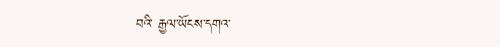བའི་ རྒྱལ་ཡོངས་དགའ་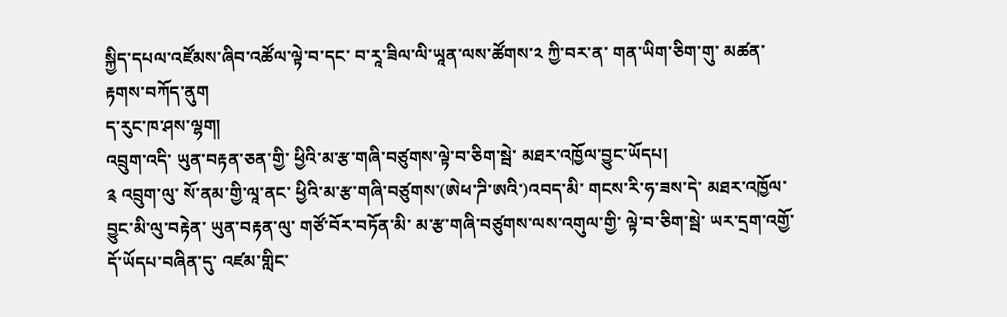སྐྱིད་དཔལ་འཛོམས་ཞིབ་འཚོལ་ལྟེ་བ་དང་ བ་རཱ་ཟིལ་ལི་ཡཱན་ལས་ཚོགས་༢ ཀྱི་བར་ན་ གན་ཡིག་ཅིག་གུ་ མཚན་རྟགས་བཀོད་ནུག
ད་རུང་ཁ་ཤས་ལྷག།
འབྲུག་འདི་ ཡུན་བརྟན་ཅན་གྱི་ ཕྱིའི་མ་རྩ་གཞི་བཙུགས་ལྟེ་བ་ཅིག་སྦེ་ མཐར་འཁྱོལ་བྱུང་ཡོདཔ།
༉ འབྲུག་ལུ་ སོ་ནམ་གྱི་ལཱ་ནང་ ཕྱིའི་མ་རྩ་གཞི་བཙུགས་(ཨེཕ་ཌི་ཨའི་)འབད་མི་ གངས་རི་ཧ་ཟས་དེ་ མཐར་འཁྱོལ་བྱུང་མི་ལུ་བརྟེན་ ཡུན་བརྟན་ལུ་ གཙོ་བོར་བཏོན་མི་ མ་རྩ་གཞི་བཙུགས་ལས་འགུལ་གྱི་ ལྟེ་བ་ཅིག་སྦེ་ ཡར་དྲག་འགྱོ་དོ་ཡོདཔ་བཞིན་དུ་ འཛམ་གླིང་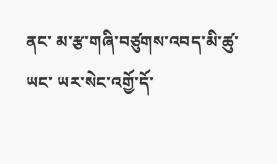ནང་ མ་རྩ་གཞི་བཙུགས་འབད་མི་ཚུ་ཡང་ ཡར་སེང་འགྱོ་དོ་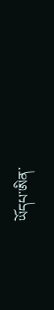ཡོདཔ་ཨིན་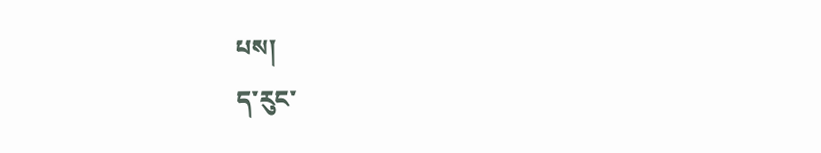པས།
ད་རུང་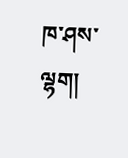ཁ་ཤས་ལྷག།